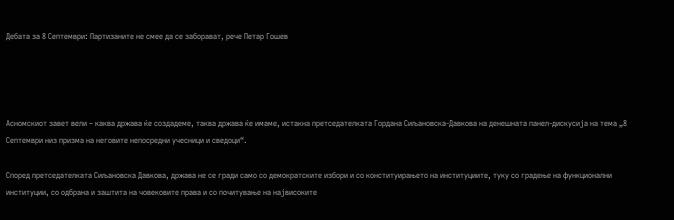Дебата за 8 Септември: Партизаните не смее да се заборават, рече Петар Гошев




Асномскиот завет вели – каква држава ќе создадеме, таква држава ќе имаме, истакна претседателката Гордана Сиљановска-Давкова на денешната панел-дискусија на тема „8 Септември низ призма на неговите непосредни учесници и сведоци“.

Според претседателката Сиљановска Давкова, држава не се гради само со демократските избори и со конституирањето на институциите, туку со градење на функционални институции, со одбрана и заштита на човековите права и со почитување на највисоките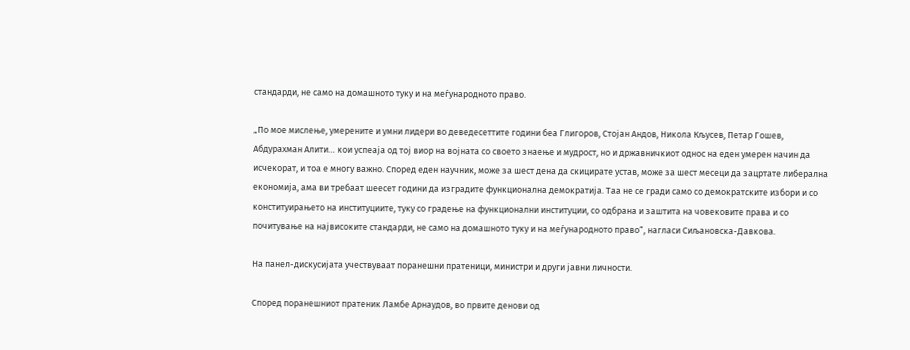стандарди, не само на домашното туку и на меѓународното право.

„По мое мислење, умерените и умни лидери во деведесеттите години беа Глигоров, Стојан Андов, Никола Кљусев, Петар Гошев, Абдурахман Алити… кои успеаја од тој виор на војната со своето знаење и мудрост, но и државничкиот однос на еден умерен начин да исчекорат, и тоа е многу важно. Според еден научник, може за шест дена да скицирате устав, може за шест месеци да зацртате либерална економија, ама ви требаат шеесет години да изградите функционална демократија. Таа не се гради само со демократските избори и со конституирањето на институциите, туку со градење на функционални институции, со одбрана и заштита на човековите права и со почитување на највисоките стандарди, не само на домашното туку и на меѓународното право“, нагласи Сиљановска-Давкова.

На панел-дискусијата учествуваат поранешни пратеници, министри и други јавни личности.

Според поранешниот пратеник Ламбе Арнаудов, во првите денови од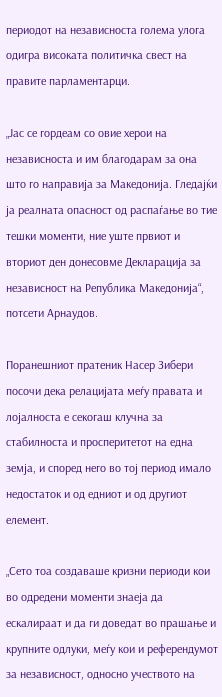периодот на независноста голема улога одигра високата политичка свест на правите парламентарци.

„Јас се гордеам со овие херои на независноста и им благодарам за она што го направија за Македонија. Гледајќи ја реалната опасност од распаѓање во тие тешки моменти, ние уште првиот и вториот ден донесовме Декларација за независност на Република Македонија“, потсети Арнаудов.

Поранешниот пратеник Насер Зибери посочи дека релацијата меѓу правата и лојалноста е секогаш клучна за стабилноста и просперитетот на една земја, и според него во тој период имало недостаток и од едниот и од другиот елемент.

„Сето тоа создаваше кризни периоди кои во одредени моменти знаеја да ескалираат и да ги доведат во прашање и крупните одлуки, меѓу кои и референдумот за независност, односно учеството на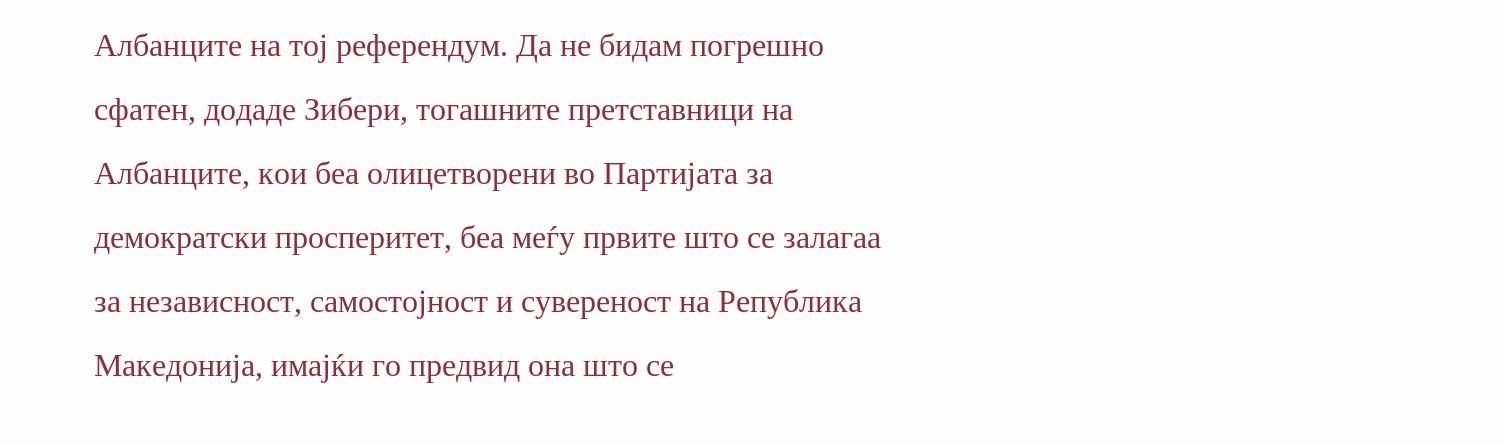Албанците на тој референдум. Да не бидам погрешно сфатен, додаде Зибери, тогашните претставници на Албанците, кои беа олицетворени во Партијата за демократски просперитет, беа меѓу првите што се залагаа за независност, самостојност и сувереност на Република Македонија, имајќи го предвид она што се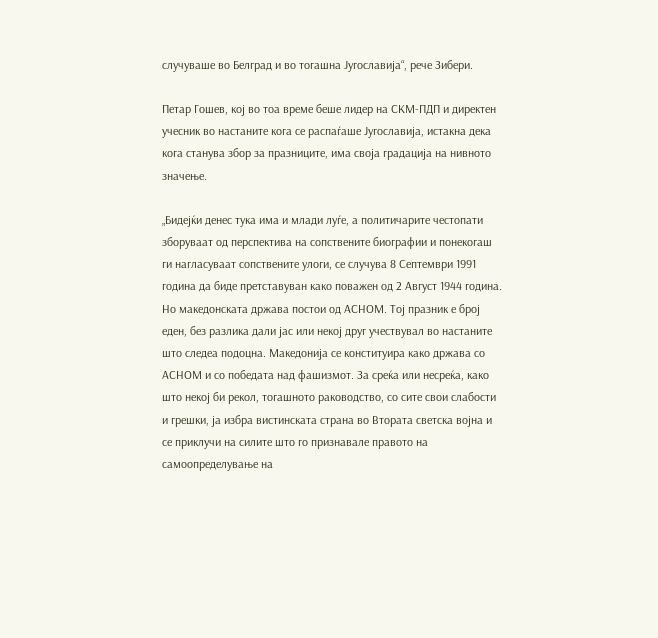случуваше во Белград и во тогашна Југославија“, рече Зибери.

Петар Гошев, кој во тоа време беше лидер на СКМ-ПДП и директен учесник во настаните кога се распаѓаше Југославија, истакна дека кога станува збор за празниците, има своја градација на нивното значење.

„Бидејќи денес тука има и млади луѓе, а политичарите честопати зборуваат од перспектива на сопствените биографии и понекогаш ги нагласуваат сопствените улоги, се случува 8 Септември 1991 година да биде претставуван како поважен од 2 Август 1944 година. Но македонската држава постои од АСНОМ. Тој празник е број еден, без разлика дали јас или некој друг учествувал во настаните што следеа подоцна. Македонија се конституира како држава со АСНОМ и со победата над фашизмот. За среќа или несреќа, како што некој би рекол, тогашното раководство, со сите свои слабости и грешки, ја избра вистинската страна во Втората светска војна и се приклучи на силите што го признавале правото на самоопределување на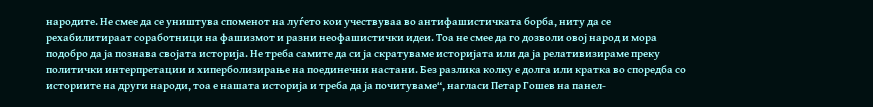народите. Не смее да се уништува споменот на луѓето кои учествуваа во антифашистичката борба, ниту да се рехабилитираат соработници на фашизмот и разни неофашистички идеи. Тоа не смее да го дозволи овој народ и мора подобро да ја познава својата историја. Не треба самите да си ја скратуваме историјата или да ја релативизираме преку политички интерпретации и хиперболизирање на поединечни настани. Без разлика колку е долга или кратка во споредба со историите на други народи, тоа е нашата историја и треба да ја почитуваме“, нагласи Петар Гошев на панел-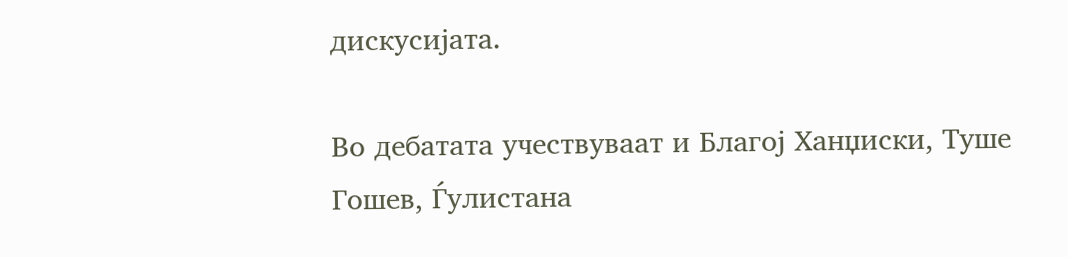дискусијата.

Во дебатата учествуваат и Благој Ханџиски, Туше Гошев, Ѓулистана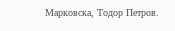Марковска, Тодор Петров.